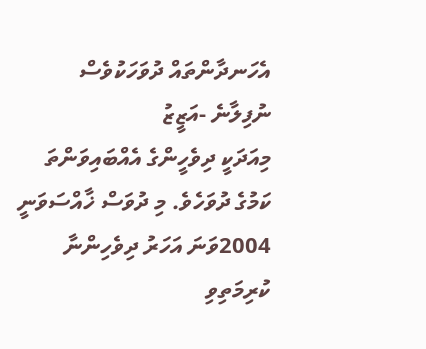އެހަނދާންތައް ދުވަހަކުވެސް ނުފިލާނެ -އަޒީޒު
މިއަދަކީ ދިވެހީންގެ އެއްބައިވަންތަ ކަމުގެ ދުވަހެވެ. މި ދުވަސް ޚާއްސަވަނީ 2004ވަނަ އަހަރު ދިވެހިންނާ ކުރިމަތިވި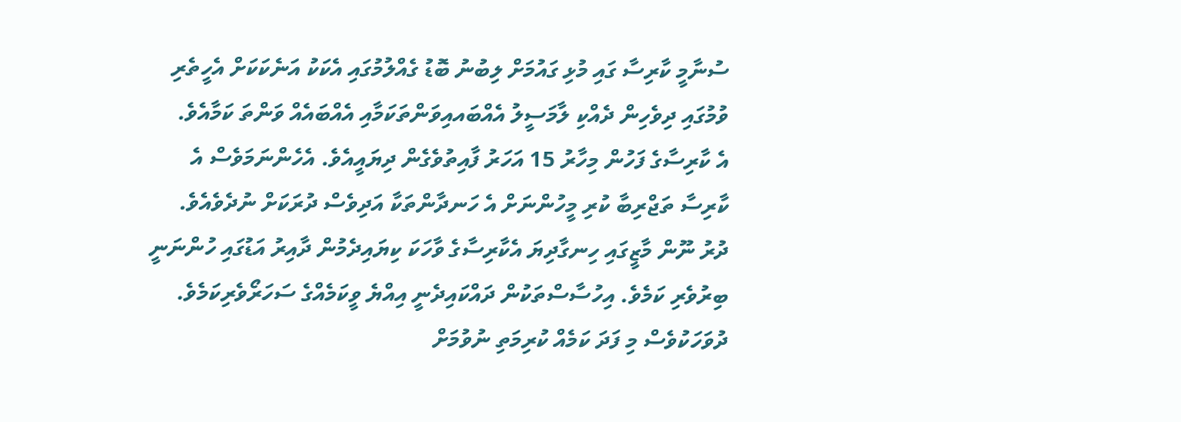ސުނާމީ ކާރިސާ ގައި މުޅި ގައުމަށް ލިބުނު ބޮޑު ގެއްލުމުގައި އެކަކު އަނެކަކަށް އެހީތެރި ވުމުގައި ދިވެހިން ދެއްކި ލާމަސީލު އެއްބައއިވަންތަކަމާއި އެއްބައެއް ވަންތަ ކަމާއެވެ.
އެ ކާރިސާގެ ފަހުން މިހާރު 15 އަހަރު ފާއިތުވެގެން ދިޔައީއެވެ. އެހެންނަމަވެސް އެ ކާރިސާ ތަޖްރިބާ ކުރި މީހުންނަށް އެ ހަނދާންތަކާ އަދިވެސް ދުރަކަށް ނުދެވެއެވެ. ދުރު ނޫން މާޒީގައި ހިނގާދިޔަ އެކާރިސާގެ ވާހަކަ ކިޔައިދެމުން ދާއިރު އަޑުގައި ހުންނަނީ ބިރުވެރި ކަމެވެ. އިހުސާސްތަކުން ދައްކައިދެނީ އިއްޔެ ވީކަމެއްގެ ސަހަރޯވެރިކަމެވެ. ދުވަހަކުވެސް މި ފަދަ ކަމެއް ކުރިމަތި ނުވުމަށް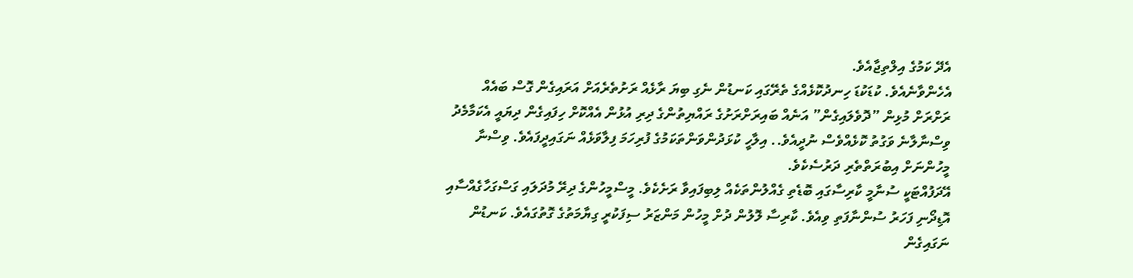އެދޭ ކަމުގެ އިލްތިޖާއެވެ.
އެހެންވާނެއެވެ. ކުޑަކުޑަ ހިނދުކޮޅެއްގެ ތެރޭގައި ކަނޑުން ނެގި ބިޔަ ރާޅެއް ރަށުތެރެއަށް އަރައިގެން ގޮސް ބައެއް ރަށްރަށް މުޅިން ”ދޮވެލައިގެން” އަނެއް ބައިރަށްރަށުގެ ރައްޔިތުންގެ ދިރި އުޅުން އެއްކޮށް ހިފައިގެން ދިޔައީ އެކަމާމެދު ވިސްނާލާނެ ވަގުތު ކޮޅެއްވެސް ނުދީއެވެ.. އިލާހީ ކުޅަދުންވަންތަކަމުގެ ފުރިހަމަ ފިލާވަޅެއް ނަގައިދީފައެވެ. ވިސްނާ މީހުންނަށް އިބުރަތްތެރި ދަރުސެކެވެ.
އޭދަފުއްޓަކީ ސުނާމީ ކާރިސާގައި ބޮޑެތި ގެއްލުންތަކެއް ލިބިފައިވާ ރަށެކެވެ. މީސްމީހުންގެ ދިރޭ މުދަލައި ގަސްގަހާގެއްސާއި އޮޑިދޯނި ފަހަރު ސުންނާފަތި ވިއެވެ. ކާރިސާ ލޮލުން ދުށް މީހުން މަންޒަރު ސިފަކުރީ ގިޔާމަތުގެ ގޮތުގައެވެ. ކަނޑުން ނަގައިގެން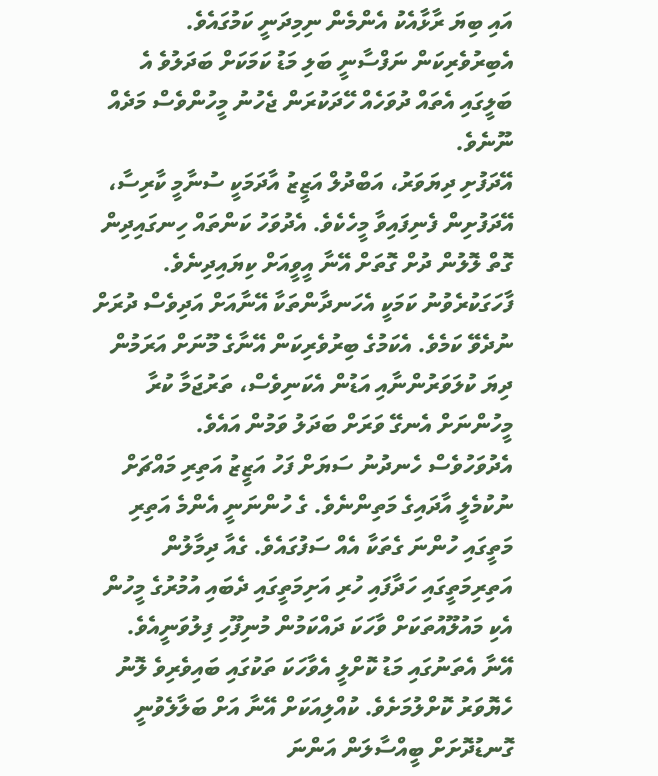އައި ބިޔަ ރާޅާއެކު އެންމެން ނިމިދަނީ ކަމުގައެވެ. އެބިރުވެރިކަން ނަފްސާނީ ބަލި މަޑު ކަމަކަށް ބަދަލުވެ އެ ބަލީގައި އެތައް ދުވަހެއް ހޭދަކުރަން ޖެހުނު މީހުންވެސް މަދެއް ނޫނެވެ.
އޭދަފުށި ދިޔަވަރު، އަބްދުލް އަޒީޒު އާދަމަކީ ސުނާމީ ކާރިސާ، އޭދަފުށިން ފެނިފައިވާ މީހެކެވެ. އެދުވަހު ކަންތައް ހިނގައިދިން ގޮތް ލޮލުން ދުށް ގޮތަށް އޭނާ އީވީއަށް ކިޔައިދިނެވެ. ފާހަގަކުރެވުނު ކަމަކީ އެހަނދާންތަކާ އޭނާއަށް އަދިވެސް ދުރަށް ނުދެވޭ ކަމެވެ. އެކަމުގެ ބިރުވެރިކަން އޭނާގެ މޫނަށް އަރަމުން ދިޔަ ކުލަވަރުންނާއި އަޑުން އެކަނިވެސް، ތަރުޖަމާ ކުރާ މީހުންނަށް އެނގޭ ވަރަށް ބަދަލު ވަމުން އައެވެ.
އެދުވަހުވެސް ހެނދުނު ސަޔަށް ފަހު އަޒީޒު އަތިރި މައްޗަށް ނުކުމެލީ އާދައިގެ މަތިންނެވެ. ގެ ހުންނަނީ އެންމެ އަތިރި މަތީގައި ހުންނަ ގެތަކާ އެއް ސަފުގައެވެ. ގެއާ ދިމާލުން އަތިރިމަތީގައި ހަދާފައި ހުރި އަށިމަތީގައި ދެބައި އުމުރުގެ މީހުން އެކި މައުލޫއުތަކަށް ވާހަކަ ދައްކަމުން މުނިފޫހި ފިލުވަނީއެވެ. އޭނާ އެތަނުގައި މަޑު ކޮށްލީ އެވާހަކަ ތަކުގައި ބައިވެރިވެ ލޮނު ހެޔޮވަރު ކޮށްލުމަށެވެ. ކުއްލިއަކަށް އޭނާ އަށް ބަލާލެވުނީ ގޮނޑުދޮށަށް ބީއްސާލަން އަންނަ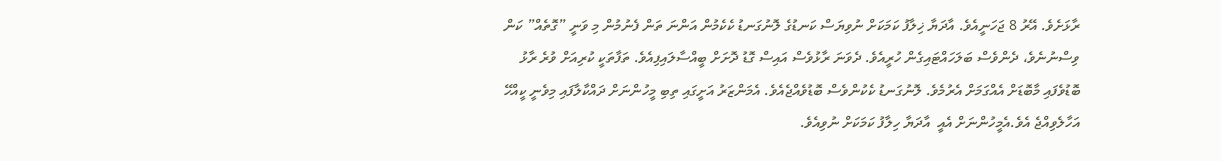ރާޅަށެވެ. އޭރު 8 ޖަހަނީއެވެ. އާދަޔާ ޚިލާފު ކަމަކަށް ނުވިޔަސް ކަނޑުގެ ލޮނުގަނޑު ކެކެމުން އަންނަ ތަން ފެނުމުން މި ވަނީ ”ގޮތެއް” ކަން ވިސްނުނެވެ، ދެންވެސް ބަލަހައްޓައިގެން ހުރީއެވެ. ދެވަނަ ރާޅުވެސް އައިސް ގޮޑު ދޮށަށް ބީއްސާލައިފިއެވެ. ތަފާތަކީ ކުރިއަށް ވުރެ ރާޅު ބޮޑުވެފައި މާބޮޑަށް އެއްގަމަށް އެރުމެވެ. ލޮނުގަނޑު ކެކުންވެސް ބޮޑުވެއްޖެއެވެ. އެމަންޒަރު އަށީގައި ތިބި މީހުންނަށް ދައްކާލާފައި މިވެނީ ކީއްހޭ އަހާލެވިއްޖެ އެވެ.އެމީހުންނަށް އެއީ  އާދަޔާ ހިލާފު ކަމަކަށް ނުވިއެވެ.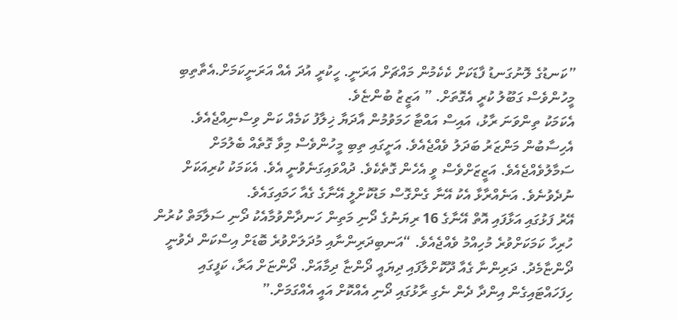”ކަނޑުގެ ލޮނުގަނޑު ފާޑަކަށް ކެކެމުން މައްޗަށް އަރަނީ. ހީކުރީ އުދަ އެއް އަރަނީކަމަށް.އެތާތިބި މީހުންވެސް ގަބޫލު ކުރީ އެގޮތަށް. ” އަޒީޒު ބުންޏެވެ.
އެކަމަކު ތިންވަނަ ރާޅު، އައިސް އައްޓާ ހަމަވުމުން އާދަޔާ ޚިލާފު ކަމެއް ކަން ވިސްނިއްޖެއެވެ. އެހިސާބުން މަންޒަރު ބަދަލު ވެއްޖެއެވެ. އަށީގައި ތިބި މީހުންވެސް މިވާ ގޮތެއް ބެލުމަށް ސަމާލުވެއްޖެއެވެ. އަޒީޒަށްވެސް ވީ އެހެން ގޮތެކެވެ. ދުއްވައިގަނެވުނީ އެވެ. އެކަމަކު ކުރިއަކަށް ނުދެވުނެވެ. އަނެއްރާޅާ އެކު އޭނާ ގެންގޮސް މަޑުކޮށްލީ އޭނާގެ ގެއާ ހަމައިގައެވެ.
އޭރު ފަޅުގައި އަޅާފައި އޮތް އޭނާގެ 16 ރިޔަނުގެ ދޯނި މަތިން ހަނދާންވުމާއެކު ދޯނި ސަލާމަތް ކުރުން ހުރިހާ ކަމަކަށްވުރެ މުހިއްމު ވެއްޖެއެވެ. “އަނބިދަރިންނާއި މުދަލަށްވުރެ ބޮޑަށް އިސްކަން ދެވުނީ ދޯންޏާމެދު. ދަރިންނާ ގެއާ ދޫކޮށްލާފައި ދިޔައީ ދޯންޏާ ދިމާއަށް. ދޯންޏަށް އަރާ، ކަފީގައި ހިފަހައްޓައިގެން އިންދާ ދެން ނެގި ރާޅުގައި ދޯނި އެއްކޮށް އައީ އެއްގަމަށް.”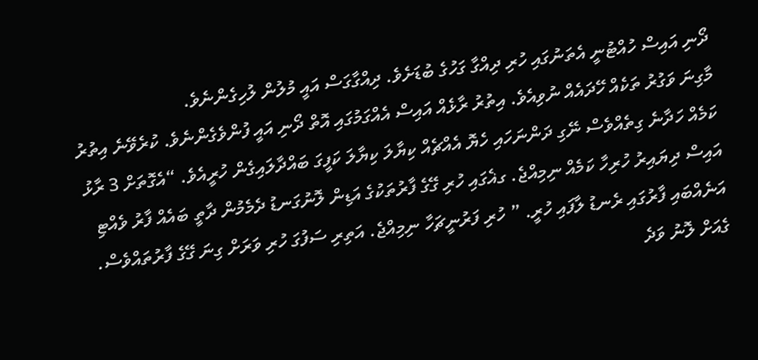ދޯނި އައިސް ހުއްޓުނީ އެތަނުގައި ހުރި ދިއްގާ ގަހުގެ ބުޑަށެވެ. ދިއްގާގަސް އައީ މުލުން ލުހިގެންނެވެ.
މާގިނަ ވަގުރު ތަކެއް ހޭދައެއް ނުވިއެވެ. އިތުރު ރާޅެއް އައިސް އެއްގަމުގައި އޮތް ދޯނި އައީ ފުންވެގެންނެވެ. ކުރެވޭނެ އިތުރު ކަމެއް ހަދާނެ ގިތެއްވެސް ނޭގި ދަންނަހައި ހެޔޮ އެއްޗެއް ކިޔާލަ ކިޔާލަ ކަފީގަ ބައްދާލައިގެން ހުރީއެވެ. “އެގޮތަށް 3 ރާޅު އައިސް ދިޔައިރު ހުރިހާ ކަމެއް ނިމިއްޖެ. ގޣެގައި ހުރި ގޭގެ ފާރުތަކުގެ އަޑިން ލޮނުގަނޑު ދެމެމުން ދާތީ ބައެއް ފާރު ވެއްޓި އަނެއްބައި ފާރުގައި ރެނޑު ލާފައި ހުރީ. ” ހުރި ފަރުނީޗަހާ ނިމިއްޖެ. އަތިރި ސަފުގަ ހުރި ވަރަށް ގިނަ ގޭގެ ފާރުތައްވެސް. ގެއަށް ލޮނު ވަދެ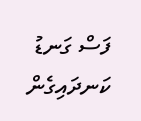ފަސް ގަނޑު ކަނދައިގެން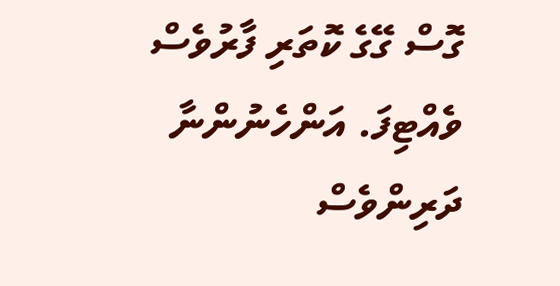ގޮސް ގޭގެ ކޮތަރި ފާރުވެސް ވެއްޓިފަ. އަންހެނުންނާ ދަރިންވެސް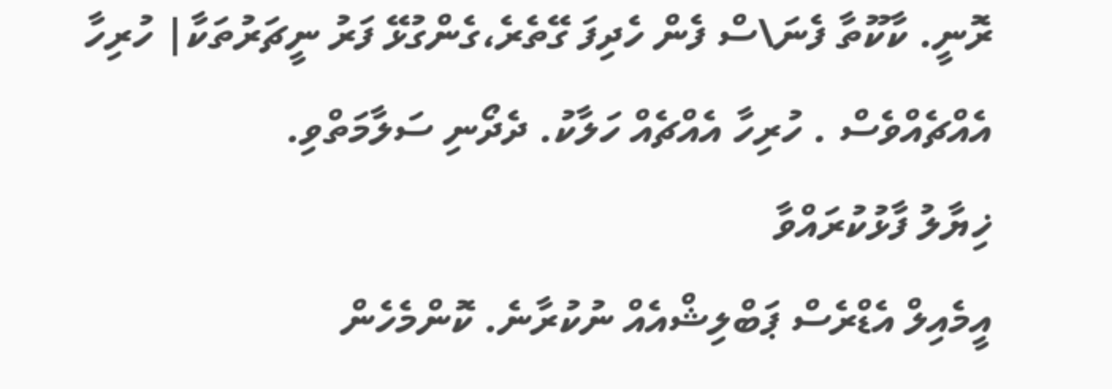ރޮނީ. ކާކޫތާ ފެނަ\ސް ފެން ހެދިފަ ގޭތެރެ،ގެންގުޅޭ ފަރު ނީޗަރުތަކާ| ހުރިހާ އެއްޗެއްވެސް . ހުރިހާ އެއްޗެއް ހަލާކު. ދެދޯނި ސަލާމަތްވި.
ޚިޔާލު ފާޅުކުރައްވާ
އީމެއިލް އެޑްރެސް ޕަބްލިޝްއެއް ނުކުރާނެ. ކޮންމެހެން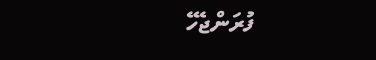ފުރަންޖެހޭ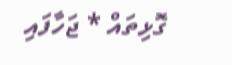ގޮޅިތައް * ޖަހާފައި